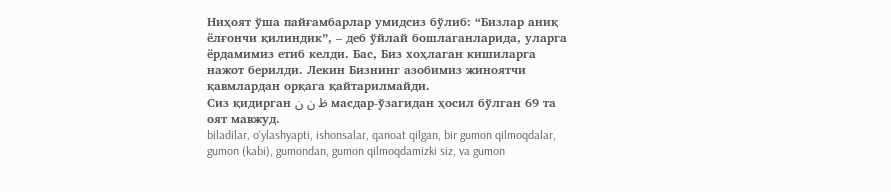Ниҳоят ўша пайғамбарлар умидсиз бўлиб: “Бизлар аниқ ёлғончи қилиндик”, – деб ўйлай бошлаганларида, уларга ёрдамимиз етиб келди. Бас, Биз хоҳлаган кишиларга нажот берилди. Лекин Бизнинг азобимиз жиноятчи қавмлардан орқага қайтарилмайди.
Сиз қидирган ظ ن ن масдар-ўзагидан ҳосил бўлган 69 та оят мавжуд.
biladilar, o'ylashyapti, ishonsalar, qanoat qilgan, bir gumon qilmoqdalar, gumon (kabi), gumondan, gumon qilmoqdamizki siz, va gumon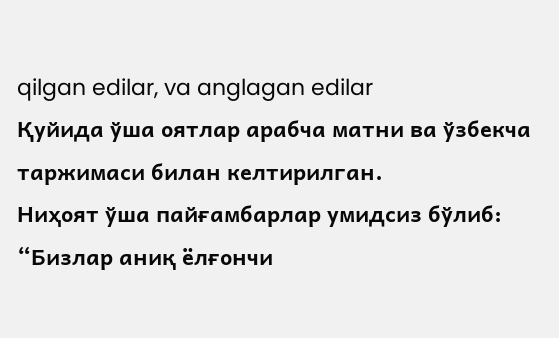qilgan edilar, va anglagan edilar
Қуйида ўша оятлар арабча матни ва ўзбекча таржимаси билан келтирилган.
Ниҳоят ўша пайғамбарлар умидсиз бўлиб: “Бизлар аниқ ёлғончи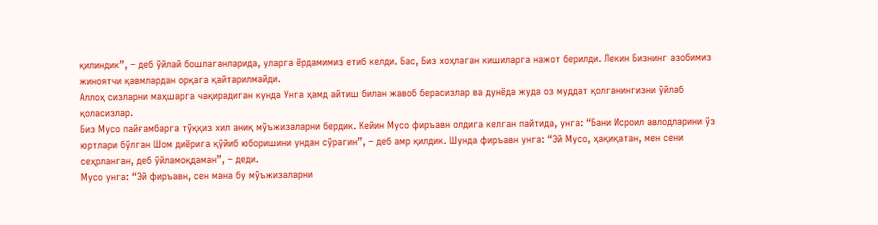қилиндик”, – деб ўйлай бошлаганларида, уларга ёрдамимиз етиб келди. Бас, Биз хоҳлаган кишиларга нажот берилди. Лекин Бизнинг азобимиз жиноятчи қавмлардан орқага қайтарилмайди.
Аллоҳ сизларни маҳшарга чақирадиган кунда Унга ҳамд айтиш билан жавоб берасизлар ва дунёда жуда оз муддат қолганингизни ўйлаб қоласизлар.
Биз Мусо пайғамбарга тўққиз хил аниқ мўъжизаларни бердик. Кейин Мусо фиръавн олдига келган пайтида, унга: “Бани Исроил авлодларини ўз юртлари бўлган Шом диёрига қўйиб юборишини ундан сўрагин”, – деб амр қилдик. Шунда фиръавн унга: “Эй Мусо, ҳақиқатан, мен сени сеҳрланган, деб ўйламоқдаман”, – деди.
Мусо унга: “Эй фиръавн, сен мана бу мўъжизаларни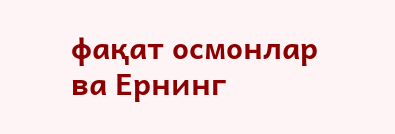фақат осмонлар ва Ернинг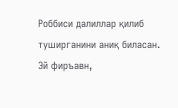Роббиси далиллар қилиб туширганини аниқ биласан. Эй фиръавн,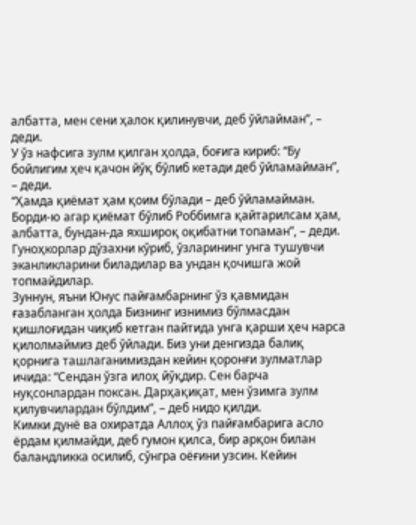албатта, мен сени ҳалок қилинувчи, деб ўйлайман”, – деди.
У ўз нафсига зулм қилган ҳолда, боғига кириб: “Бу бойлигим ҳеч қачон йўқ бўлиб кетади деб ўйламайман”, – деди.
“Ҳамда қиёмат ҳам қоим бўлади – деб ўйламайман. Борди-ю агар қиёмат бўлиб Роббимга қайтарилсам ҳам, албатта, бундан-да яхшироқ оқибатни топаман”, – деди.
Гуноҳкорлар дўзахни кўриб, ўзларининг унга тушувчи эканликларини биладилар ва ундан қочишга жой топмайдилар.
Зуннун, яъни Юнус пайғамбарнинг ўз қавмидан ғазабланган ҳолда Бизнинг изнимиз бўлмасдан қишлоғидан чиқиб кетган пайтида унга қарши ҳеч нарса қилолмаймиз деб ўйлади. Биз уни денгизда балиқ қорнига ташлаганимиздан кейин қоронғи зулматлар ичида: “Сендан ўзга илоҳ йўқдир. Сен барча нуқсонлардан поксан. Дарҳақиқат, мен ўзимга зулм қилувчилардан бўлдим”, – деб нидо қилди.
Кимки дунё ва охиратда Аллоҳ ўз пайғамбарига асло ёрдам қилмайди, деб гумон қилса, бир арқон билан баландликка осилиб, сўнгра оёғини узсин. Кейин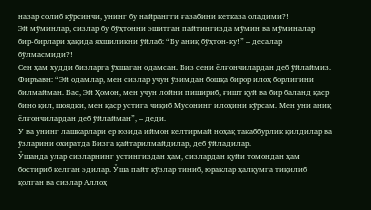назар солиб кўрсинчи, унинг бу найрангги ғазабини кетказа оладими?!
Эй мўминлар, сизлар бу бўҳтонни эшитган пайтингизда мўмин ва мўминалар бир-бирлари ҳақида яхшиликни ўйлаб: “Бу аниқ бўҳтон-ку!” – десалар бўлмасмиди?!
Сен ҳам худди бизларга ўхшаган одамсан. Биз сени ёлғончилардан деб ўйлаймиз.
Фиръавн: “Эй одамлар, мен сизлар учун ўзимдан бошқа бирор илоҳ борлигини билмайман. Бас, Эй Ҳомон, мен учун лойни пишириб, ғишт қуй ва бир баланд қаср бино қил, шоядки, мен қаср устига чиқиб Мусонинг илоҳини кўрсам. Мен уни аниқ ёлғончилардан деб ўйлайман”, – деди.
У ва унинг лашкарлари ер юзида иймон келтирмай ноҳақ такаббурлик қилдилар ва ўзларини охиратда Бизга қайтарилмайдилар, деб ўйладилар.
Ўшанда улар сизларнинг устингиздан ҳам, сизлардан қуйи томондан ҳам бостириб келган эдилар. Ўша пайт кўзлар тиниб, юраклар ҳалқумга тиқилиб қолган ва сизлар Аллоҳ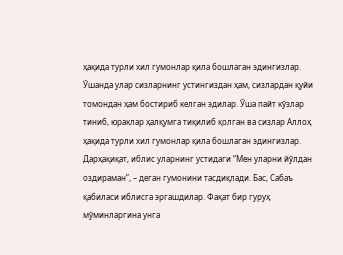ҳақида турли хил гумонлар қила бошлаган эдингизлар.
Ўшанда улар сизларнинг устингиздан ҳам, сизлардан қуйи томондан ҳам бостириб келган эдилар. Ўша пайт кўзлар тиниб, юраклар ҳалқумга тиқилиб қолган ва сизлар Аллоҳ ҳақида турли хил гумонлар қила бошлаган эдингизлар.
Дарҳақиқат, иблис уларнинг устидаги “Мен уларни йўлдан оздираман”, – деган гумонини тасдиқлади. Бас, Сабаъ қабиласи иблисга эргашдилар. Фақат бир гуруҳ мўминларгина унга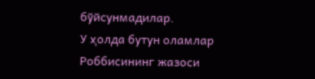бўйсунмадилар.
У ҳолда бутун оламлар Роббисининг жазоси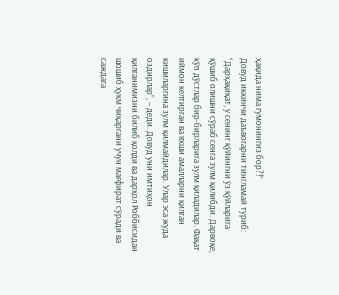ҳақида нима гумонингиз бор?!”
Довуд иккинчи даъвогарни тингламай туриб: “Дарҳақиқат, у сенинг қўйингни ўз қўйларига қўшиб олишни сўраб сенга зулм қилибди. Дарвоқе, кўп дўстлар бир-бирларига зулм қиладилар. Фақат иймон келтирган ва яхши амалларни қилган кишиларгина зулм қилмайдилар. Улар эса жуда оздирлар”, – деди. Довуд уни имтиҳон қилганимизни билиб қолди ва дарҳол Роббисидан шошиб ҳукм чиқаргани учун мағфират сўради ва саждага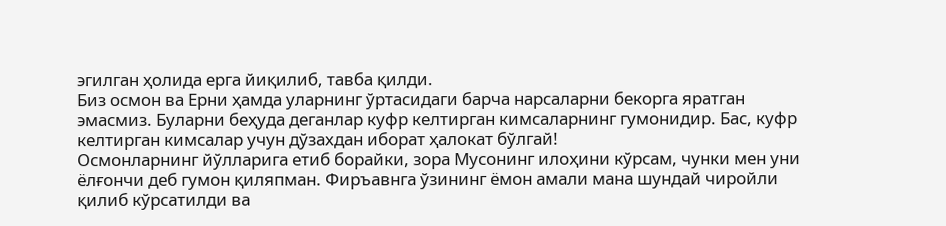эгилган ҳолида ерга йиқилиб, тавба қилди.
Биз осмон ва Ерни ҳамда уларнинг ўртасидаги барча нарсаларни бекорга яратган эмасмиз. Буларни беҳуда деганлар куфр келтирган кимсаларнинг гумонидир. Бас, куфр келтирган кимсалар учун дўзахдан иборат ҳалокат бўлгай!
Осмонларнинг йўлларига етиб борайки, зора Мусонинг илоҳини кўрсам, чунки мен уни ёлғончи деб гумон қиляпман. Фиръавнга ўзининг ёмон амали мана шундай чиройли қилиб кўрсатилди ва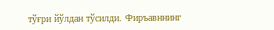тўғри йўлдан тўсилди. Фиръавннинг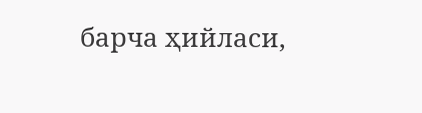барча ҳийласи,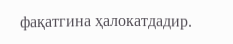фақатгина ҳалокатдадир.